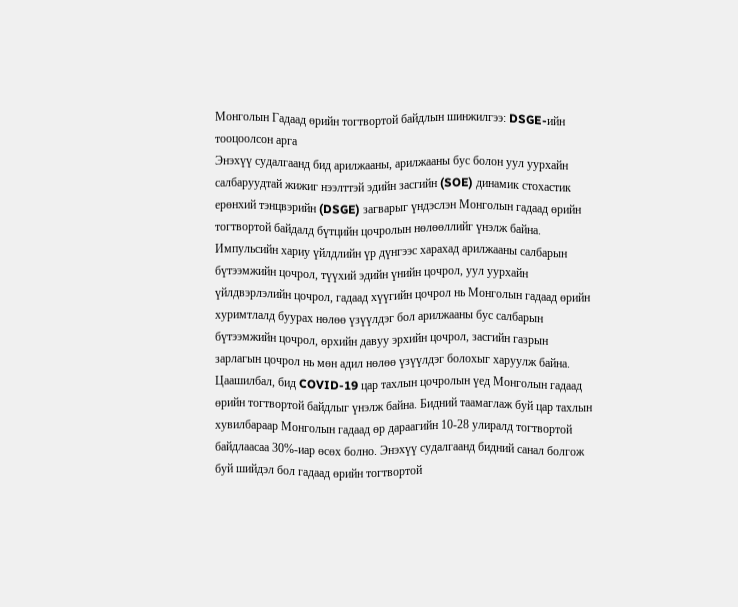Монголын Гадаад өрийн тогтвортой байдлын шинжилгээ: DSGE-ийн тооцоолсон арга
Энэхүү судалгаанд бид арилжааны, арилжааны бус болон уул уурхайн салбаруудтай жижиг нээлттэй эдийн засгийн (SOE) динамик стохастик ерөнхий тэнцвэрийн (DSGE) загварыг үндэслэн Монголын гадаад өрийн тогтвортой байдалд бүтцийн цочролын нөлөөллийг үнэлж байна. Импульсийн хариу үйлдлийн үр дүнгээс харахад арилжааны салбарын бүтээмжийн цочрол, түүхий эдийн үнийн цочрол, уул уурхайн үйлдвэрлэлийн цочрол, гадаад хүүгийн цочрол нь Монголын гадаад өрийн хуримтлалд буурах нөлөө үзүүлдэг бол арилжааны бус салбарын бүтээмжийн цочрол, өрхийн давуу эрхийн цочрол, засгийн газрын зарлагын цочрол нь мөн адил нөлөө үзүүлдэг болохыг харуулж байна. Цаашилбал, бид COVID-19 цар тахлын цочролын үед Монголын гадаад өрийн тогтвортой байдлыг үнэлж байна. Бидний таамаглаж буй цар тахлын хувилбараар Монголын гадаад өр дараагийн 10-28 улиралд тогтвортой байдлаасаа 30%-иар өсөх болно. Энэхүү судалгаанд бидний санал болгож буй шийдэл бол гадаад өрийн тогтвортой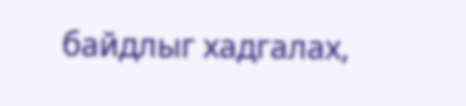байдлыг хадгалах,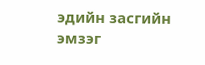эдийн засгийн эмзэг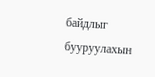байдлыг бууруулахын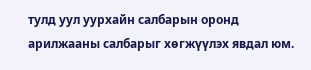тулд уул уурхайн салбарын оронд арилжааны салбарыг хөгжүүлэх явдал юм.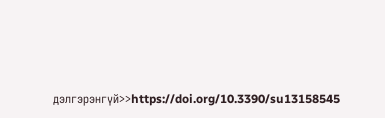дэлгэрэнгүй>>https://doi.org/10.3390/su13158545